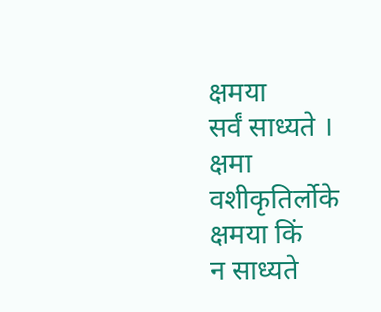क्षमया
सर्वं साध्यते ।
क्षमा वशीकृतिर्लोके क्षमया किं
न साध्यते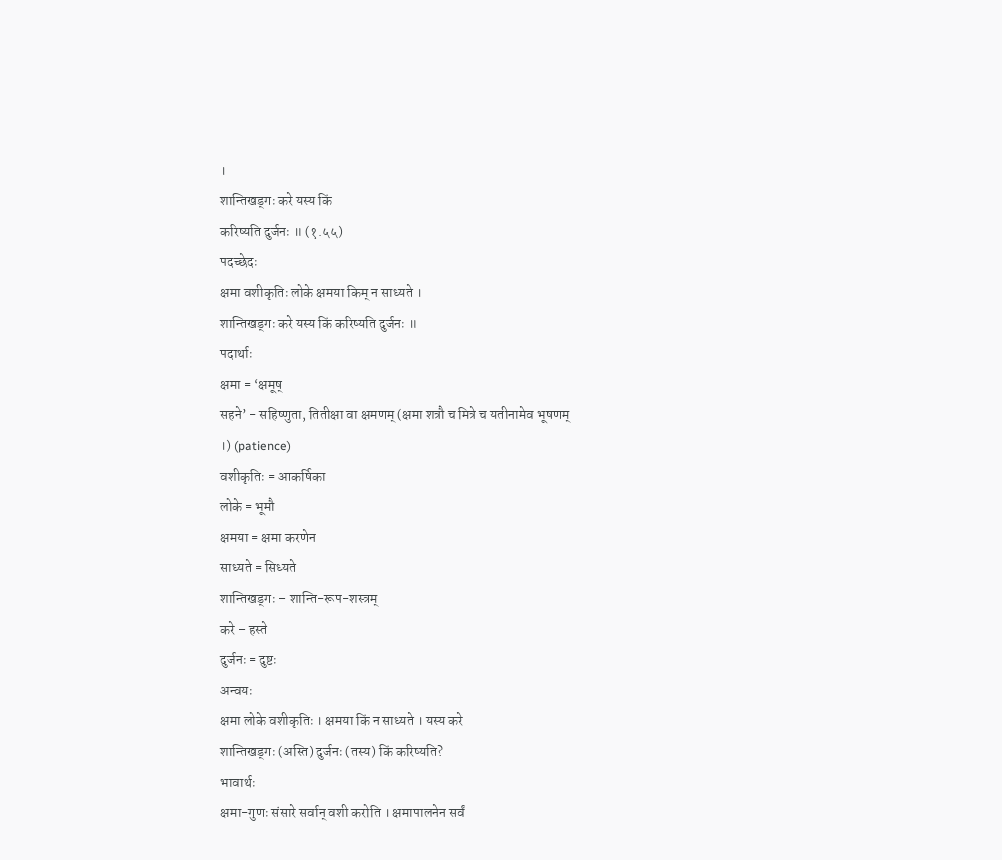।
शान्तिखड्गः करे यस्य किं
करिष्यति दुर्जनः ॥ (१.५५)
पदच्छेदः
क्षमा वशीकृतिः लोके क्षमया किम् न साध्यते ।
शान्तिखड्गः करे यस्य किं करिष्यति दुर्जनः ॥
पदार्थाः
क्षमा = ‘क्षमूष्
सहने’ - सहिष्णुता, तितीक्षा वा क्षमणम् (क्षमा शत्रौ च मित्रे च यतीनामेव भूषणम्
।) (patience)
वशीकृतिः = आकर्षिका
लोके = भूमौ
क्षमया = क्षमा करणेन
साध्यते = सिध्यते
शान्तिखड्गः – शान्ति-रूप-शस्त्रम्
करे – हस्ते
दुर्जनः = दुष्टः
अन्वयः
क्षमा लोके वशीकृतिः । क्षमया किं न साध्यते । यस्य करे
शान्तिखड्गः (अस्ति) दुर्जनः (तस्य) किं करिष्यति?
भावार्थः
क्षमा-गुणः संसारे सर्वान् वशी करोति । क्षमापालनेन सर्वं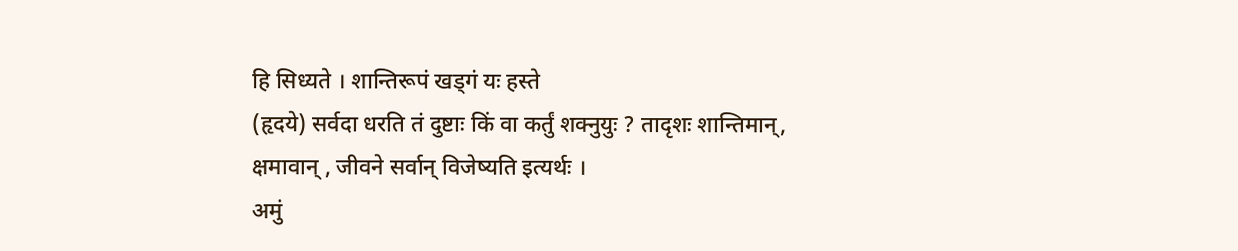हि सिध्यते । शान्तिरूपं खड्गं यः हस्ते
(हृदये) सर्वदा धरति तं दुष्टाः किं वा कर्तुं शक्नुयुः ? तादृशः शान्तिमान्,
क्षमावान् , जीवने सर्वान् विजेष्यति इत्यर्थः ।
अमुं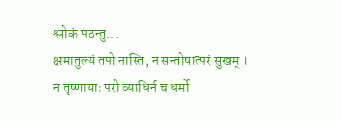श्लोकं पठन्तु...
क्षमातुल्यं तपो नास्ति, न सन्तोषात्परं सुखम् ।
न तृष्णायाः परो व्याधिर्न च धर्मो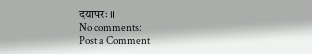दयापरः ॥
No comments:
Post a Comment